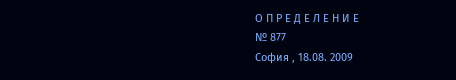О П Р Е Д Е Л Е Н И Е
№ 877
София , 18.08. 2009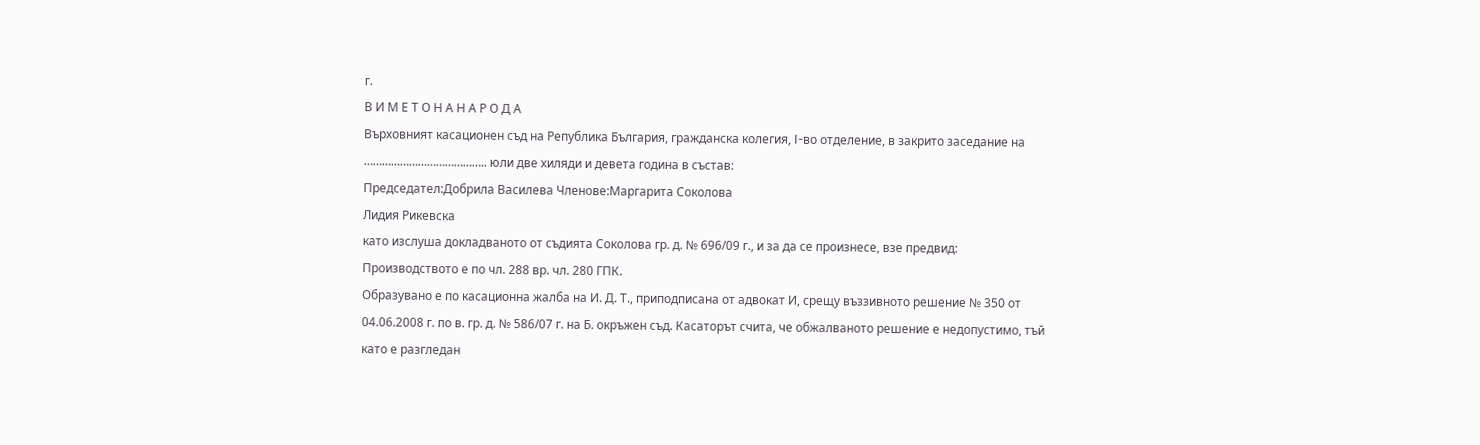г.
В И М Е Т О Н А Н А Р О Д А
Върховният касационен съд на Република България, гражданска колегия, I-во отделение, в закрито заседание на ………………………………….. юли две хиляди и девета година в състав:
Председател:Добрила Василева Членове:Маргарита Соколова
Лидия Рикевска
като изслуша докладваното от съдията Соколова гр. д. № 696/09 г., и за да се произнесе, взе предвид:
Производството е по чл. 288 вр. чл. 280 ГПК.
Образувано е по касационна жалба на И. Д. Т., приподписана от адвокат И, срещу въззивното решение № 350 от 04.06.2008 г. по в. гр. д. № 586/07 г. на Б. окръжен съд. Касаторът счита, че обжалваното решение е недопустимо, тъй като е разгледан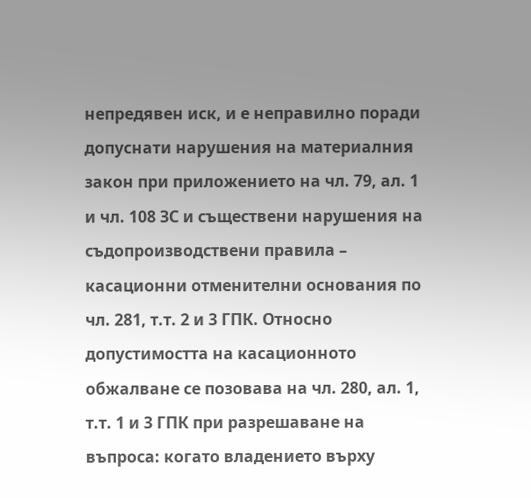непредявен иск, и е неправилно поради допуснати нарушения на материалния закон при приложението на чл. 79, ал. 1 и чл. 108 ЗС и съществени нарушения на съдопроизводствени правила – касационни отменителни основания по чл. 281, т.т. 2 и 3 ГПК. Относно допустимостта на касационното обжалване се позовава на чл. 280, ал. 1, т.т. 1 и 3 ГПК при разрешаване на въпроса: когато владението върху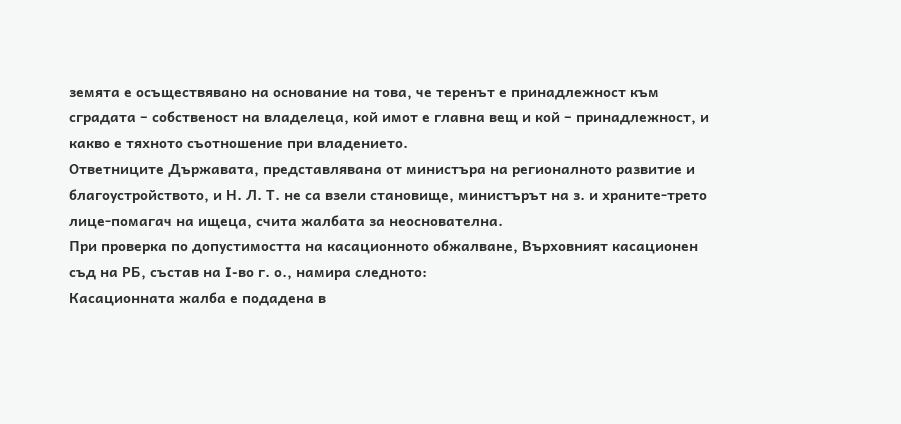земята е осъществявано на основание на това, че теренът е принадлежност към сградата – собственост на владелеца, кой имот е главна вещ и кой – принадлежност, и какво е тяхното съотношение при владението.
Ответниците Държавата, представлявана от министъра на регионалното развитие и благоустройството, и Н. Л. Т. не са взели становище, министърът на з. и храните-трето лице-помагач на ищеца, счита жалбата за неоснователна.
При проверка по допустимостта на касационното обжалване, Върховният касационен съд на РБ, състав на I-во г. о., намира следното:
Касационната жалба е подадена в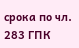срока по чл. 283 ГПК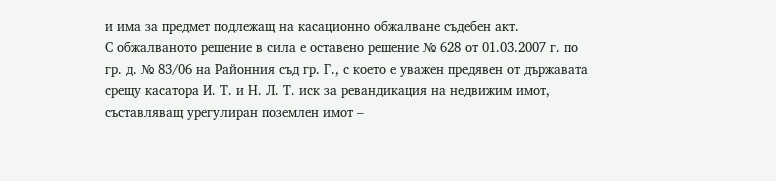и има за предмет подлежащ на касационно обжалване съдебен акт.
С обжалваното решение в сила е оставено решение № 628 от 01.03.2007 г. по гр. д. № 83/06 на Районния съд гр. Г., с което е уважен предявен от държавата срещу касатора И. Т. и Н. Л. Т. иск за ревандикация на недвижим имот, съставляващ урегулиран поземлен имот –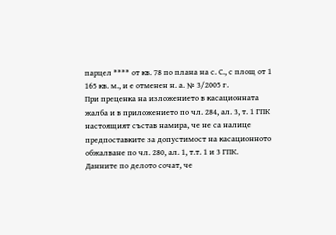парцел **** от кв. 78 по плана на с. С., с площ от 1 165 кв. м., и е отменен н. а. № 3/2005 г.
При преценка на изложението в касационната жалба и в приложението по чл. 284, ал. 3, т. 1 ГПК настоящият състав намира, че не са налице предпоставките за допустимост на касационното обжалване по чл. 280, ал. 1, т.т. 1 и 3 ГПК.
Данните по делото сочат, че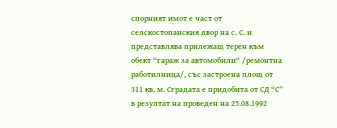спорният имот е част от селскостопанския двор на с. С. и представлява прилежащ терен към обект “гараж за автомобили“ /ремонтна работилница/, със застроена площ от 311 кв. м. Сградата е придобита от СД “С” в резултат на проведен на 25.08.1992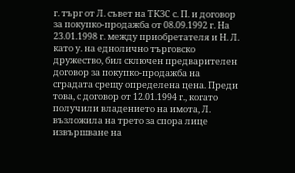г. търг от Л. съвет на ТКЗС с. П. и договор за покупко-продажба от 08.09.1992 г. На 23.01.1998 г. между приобретателя и Н. Л. като у. на еднолично търговско дружество, бил сключен предварителен договор за покупко-продажба на сградата срещу определена цена. Преди това, с договор от 12.01.1994 г., когато получили владението на имота, Л. възложила на трето за спора лице извършване на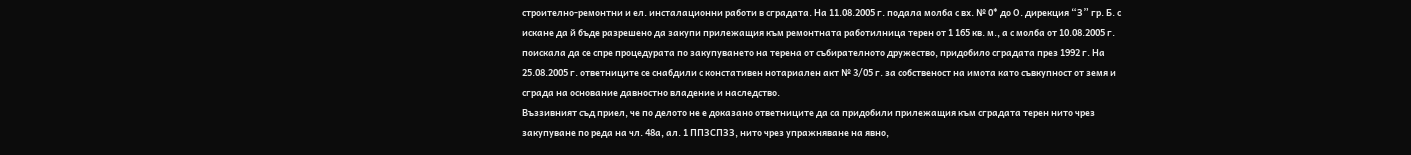строително-ремонтни и ел. инсталационни работи в сградата. На 11.08.2005 г. подала молба с вх. № 0* до О. дирекция “З” гр. Б. с искане да й бъде разрешено да закупи прилежащия към ремонтната работилница терен от 1 165 кв. м., а с молба от 10.08.2005 г. поискала да се спре процедурата по закупуването на терена от събирателното дружество, придобило сградата през 1992 г. На 25.08.2005 г. ответниците се снабдили с констативен нотариален акт № 3/05 г. за собственост на имота като съвкупност от земя и сграда на основание давностно владение и наследство.
Въззивният съд приел, че по делото не е доказано ответниците да са придобили прилежащия към сградата терен нито чрез закупуване по реда на чл. 48а, ал. 1 ППЗСПЗЗ, нито чрез упражняване на явно,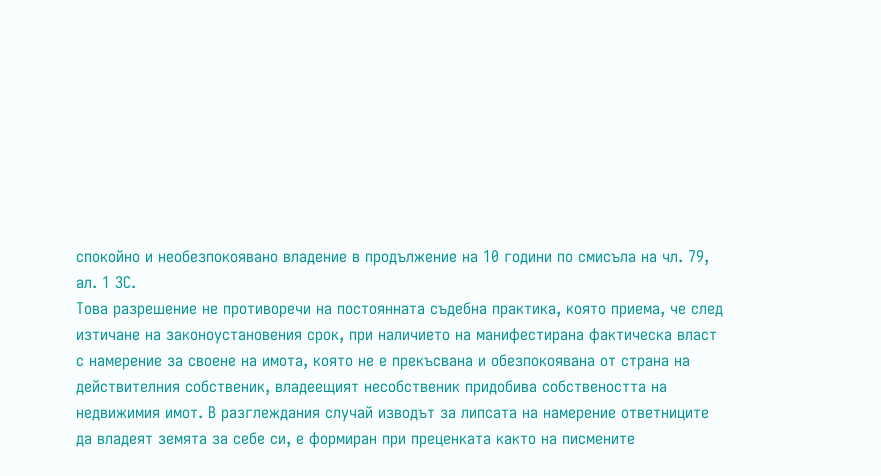спокойно и необезпокоявано владение в продължение на 10 години по смисъла на чл. 79, ал. 1 ЗС.
Това разрешение не противоречи на постоянната съдебна практика, която приема, че след изтичане на законоустановения срок, при наличието на манифестирана фактическа власт с намерение за своене на имота, която не е прекъсвана и обезпокоявана от страна на действителния собственик, владеещият несобственик придобива собствеността на недвижимия имот. В разглеждания случай изводът за липсата на намерение ответниците да владеят земята за себе си, е формиран при преценката както на писмените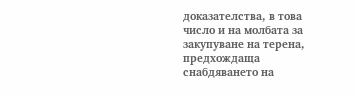доказателства, в това число и на молбата за закупуване на терена, предхождаща снабдяването на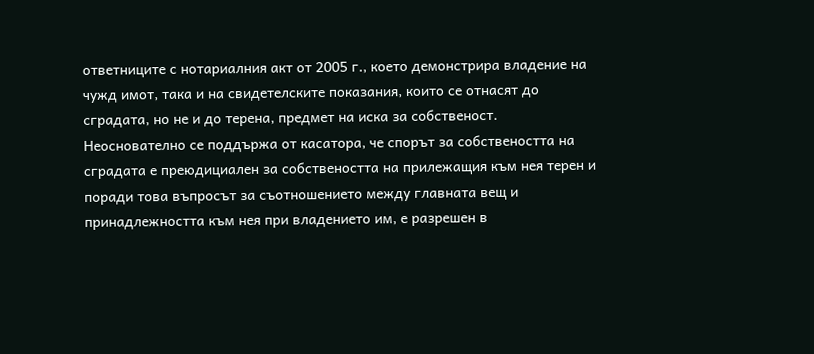ответниците с нотариалния акт от 2005 г., което демонстрира владение на чужд имот, така и на свидетелските показания, които се отнасят до сградата, но не и до терена, предмет на иска за собственост.
Неоснователно се поддържа от касатора, че спорът за собствеността на сградата е преюдициален за собствеността на прилежащия към нея терен и поради това въпросът за съотношението между главната вещ и принадлежността към нея при владението им, е разрешен в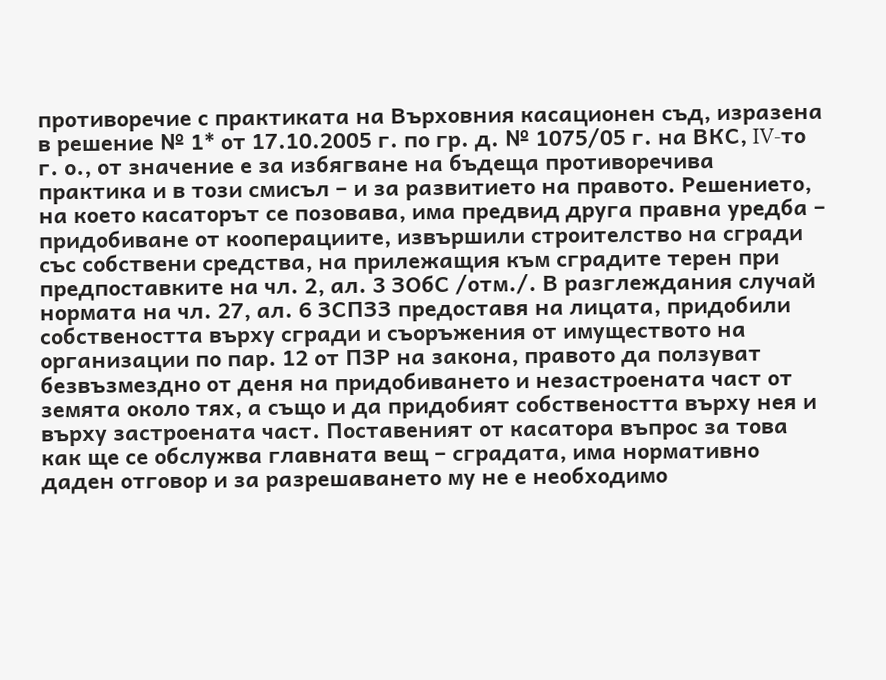противоречие с практиката на Върховния касационен съд, изразена в решение № 1* от 17.10.2005 г. по гр. д. № 1075/05 г. на ВКС, IV-то г. о., от значение е за избягване на бъдеща противоречива практика и в този смисъл – и за развитието на правото. Решението, на което касаторът се позовава, има предвид друга правна уредба – придобиване от кооперациите, извършили строителство на сгради със собствени средства, на прилежащия към сградите терен при предпоставките на чл. 2, ал. 3 ЗОбС /отм./. В разглеждания случай нормата на чл. 27, ал. 6 ЗСПЗЗ предоставя на лицата, придобили собствеността върху сгради и съоръжения от имуществото на организации по пар. 12 от ПЗР на закона, правото да ползуват безвъзмездно от деня на придобиването и незастроената част от земята около тях, а също и да придобият собствеността върху нея и върху застроената част. Поставеният от касатора въпрос за това как ще се обслужва главната вещ – сградата, има нормативно даден отговор и за разрешаването му не е необходимо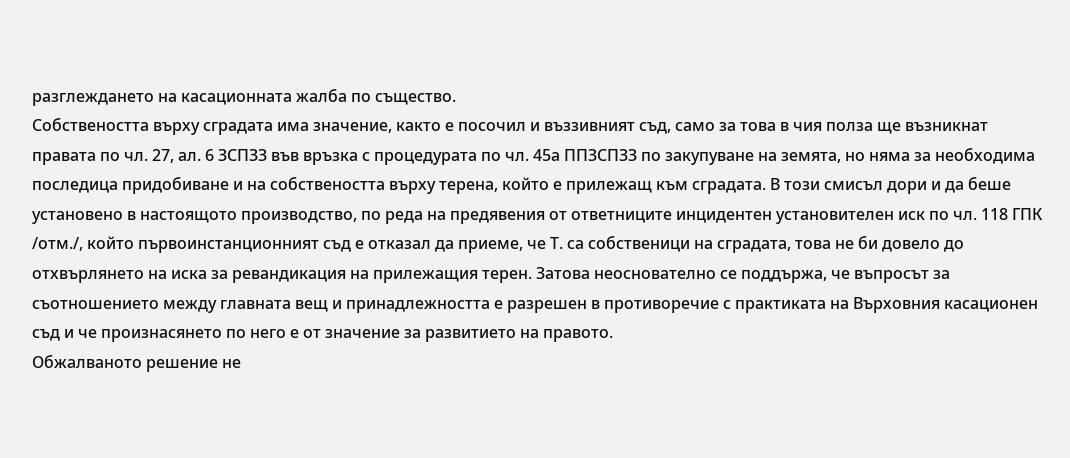разглеждането на касационната жалба по същество.
Собствеността върху сградата има значение, както е посочил и въззивният съд, само за това в чия полза ще възникнат правата по чл. 27, ал. 6 ЗСПЗЗ във връзка с процедурата по чл. 45а ППЗСПЗЗ по закупуване на земята, но няма за необходима последица придобиване и на собствеността върху терена, който е прилежащ към сградата. В този смисъл дори и да беше установено в настоящото производство, по реда на предявения от ответниците инцидентен установителен иск по чл. 118 ГПК /отм./, който първоинстанционният съд е отказал да приеме, че Т. са собственици на сградата, това не би довело до отхвърлянето на иска за ревандикация на прилежащия терен. Затова неоснователно се поддържа, че въпросът за съотношението между главната вещ и принадлежността е разрешен в противоречие с практиката на Върховния касационен съд и че произнасянето по него е от значение за развитието на правото.
Обжалваното решение не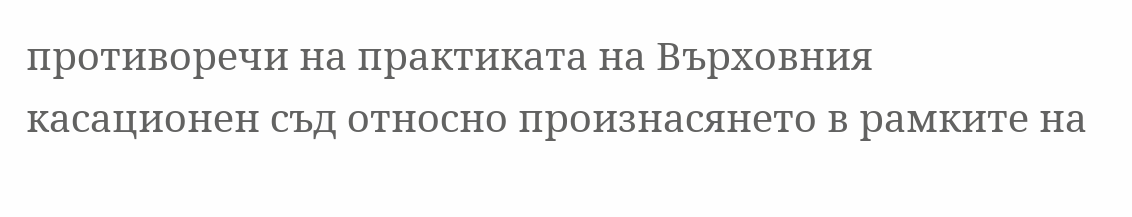противоречи на практиката на Върховния касационен съд относно произнасянето в рамките на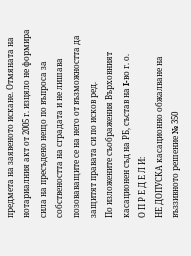предмета на заявеното искане. Отмяната на нотариалния акт от 2005 г. изцяло не формира сила на пресъдено нещо по въпроса за собствеността на сградата и не лишава позоваващите се на него от възможността да защитят правата си по исков ред.
По изложените съображения Върховният касационен съд на РБ, състав на I-во г. о.
О П Р Е Д Е Л И:
НЕ ДОПУСКА касационно обжалване на въззивното решение № 350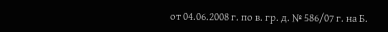от 04.06.2008 г. по в. гр. д. № 586/07 г. на Б.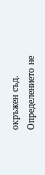окръжен съд.
Определението не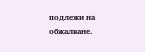подлежи на обжалване.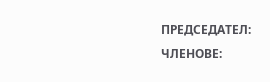ПРЕДСЕДАТЕЛ:
ЧЛЕНОВЕ: